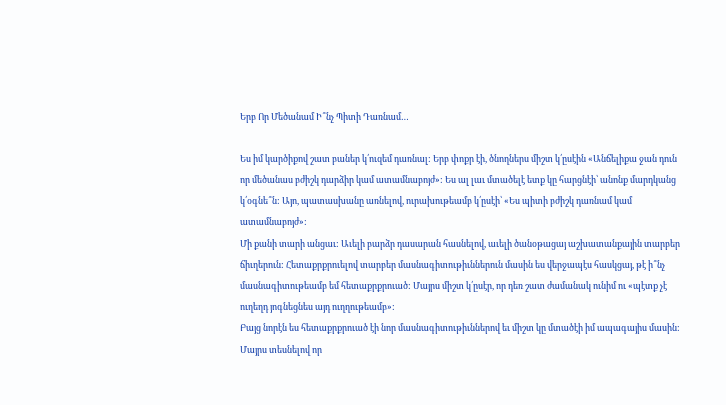Երբ Որ Մեծանամ Ի՞նչ Պիտի Դառնամ…

Ես իմ կարծիքով շատ բաներ կ՛ուզեմ դառնալ: Երբ փոքր էի, ծնողներս միշտ կ՛ըսէին «Անճելիքա ջան դուն որ մեծանաս բժիշկ դարձիր կամ ատամնաբոյժ»: Ես ալ լաւ մտածելէ ետք կը հարցնէի՝ անոնք մարդկանց կ՛օգնե՞ն: Այո, պատասխանը առնելով, ուրախութեամբ կ՛ըսէի՝ «Ես պիտի բժիշկ դառնամ կամ ատամնաբոյժ»:
Մի քանի տարի անցաւ: Աւելի բարձր դասարան հասնելով, աւելի ծանօթացայ աշխատանքային տարբեր ճիւղերուն: Հետաքրքրուելով տարբեր մասնագիտութիւններուն մասին ես վերջապէս հասկցայ, թէ ի՞նչ մասնագիտութեամբ եմ հետաքրքրուած: Մայրս միշտ կ՛ըսէր, որ դեռ շատ ժամանակ ունիմ ու «պէտք չէ ուղեղդ յոգնեցնես այդ ուղղութեամբ»:
Բայց նորէն ես հետաքրքրուած էի նոր մասնագիտութիւններով եւ միշտ կը մտածէի իմ ապագայիս մասին: Մայրս տեսնելով որ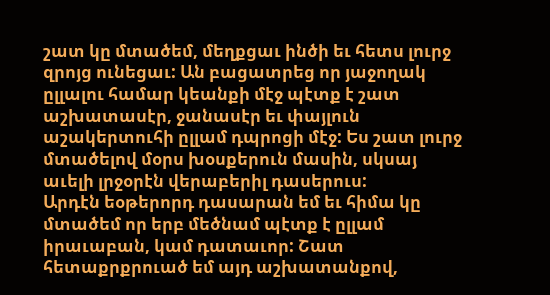շատ կը մտածեմ, մեղքցաւ ինծի եւ հետս լուրջ զրոյց ունեցաւ: Ան բացատրեց որ յաջողակ ըլլալու համար կեանքի մէջ պէտք է շատ աշխատասէր, ջանասէր եւ փայլուն աշակերտուհի ըլլամ դպրոցի մէջ: Ես շատ լուրջ մտածելով մօրս խօսքերուն մասին, սկսայ աւելի լրջօրէն վերաբերիլ դասերուս:
Արդէն եօթերորդ դասարան եմ եւ հիմա կը մտածեմ որ երբ մեծնամ պէտք է ըլլամ իրաւաբան, կամ դատաւոր: Շատ հետաքրքրուած եմ այդ աշխատանքով,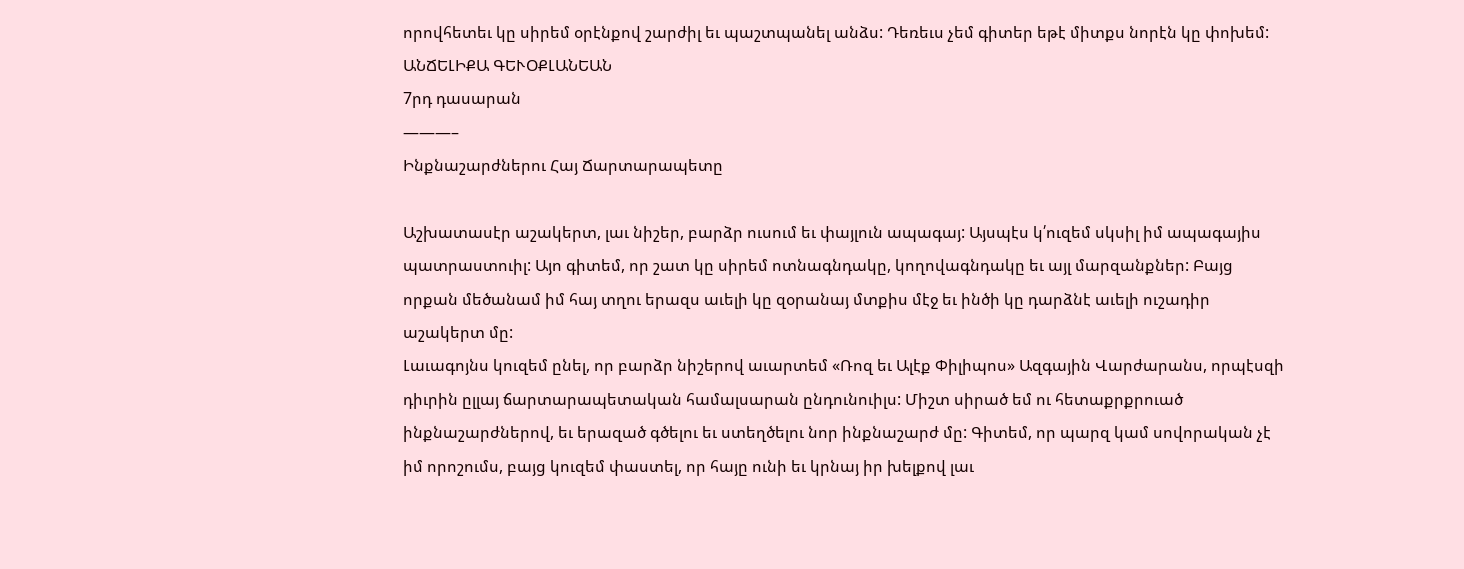որովհետեւ կը սիրեմ օրէնքով շարժիլ եւ պաշտպանել անձս: Դեռեւս չեմ գիտեր եթէ միտքս նորէն կը փոխեմ:
ԱՆՃԵԼԻՔԱ ԳԵՒՕՔԼԱՆԵԱՆ
7րդ դասարան
———–
Ինքնաշարժներու Հայ Ճարտարապետը

Աշխատասէր աշակերտ, լաւ նիշեր, բարձր ուսում եւ փայլուն ապագայ: Այսպէս կ՛ուզեմ սկսիլ իմ ապագայիս պատրաստուիլ: Այո գիտեմ, որ շատ կը սիրեմ ոտնագնդակը, կողովագնդակը եւ այլ մարզանքներ: Բայց որքան մեծանամ իմ հայ տղու երազս աւելի կը զօրանայ մտքիս մէջ եւ ինծի կը դարձնէ աւելի ուշադիր աշակերտ մը:
Լաւագոյնս կուզեմ ընել, որ բարձր նիշերով աւարտեմ «Ռոզ եւ Ալէք Փիլիպոս» Ազգային Վարժարանս, որպէսզի դիւրին ըլլայ ճարտարապետական համալսարան ընդունուիլս: Միշտ սիրած եմ ու հետաքրքրուած ինքնաշարժներով, եւ երազած գծելու եւ ստեղծելու նոր ինքնաշարժ մը: Գիտեմ, որ պարզ կամ սովորական չէ իմ որոշումս, բայց կուզեմ փաստել, որ հայը ունի եւ կրնայ իր խելքով լաւ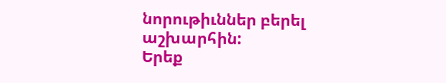նորութիւններ բերել աշխարհին:
Երեք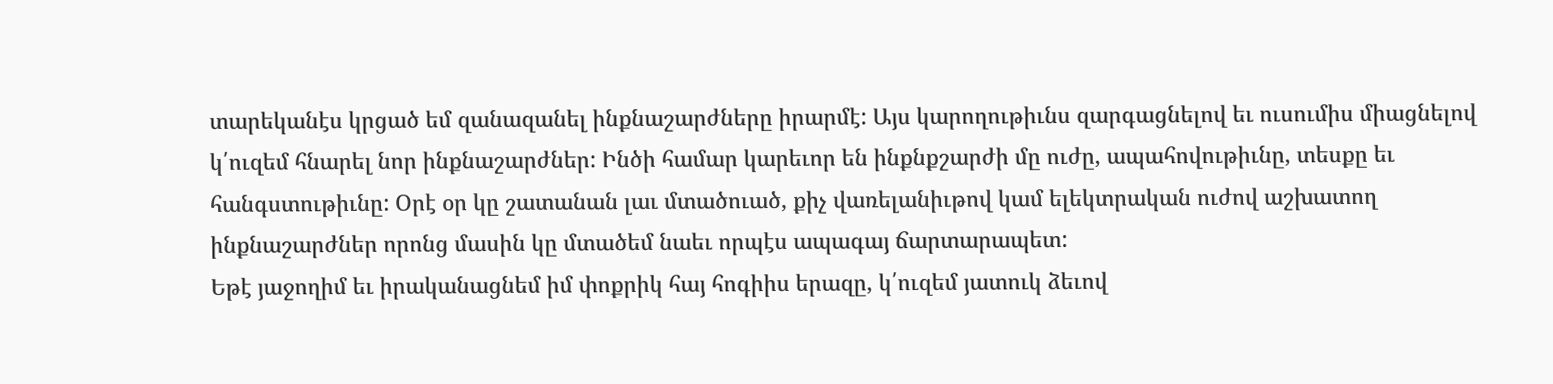տարեկանէս կրցած եմ զանազանել ինքնաշարժները իրարմէ: Այս կարողութիւնս զարգացնելով եւ ուսումիս միացնելով կ՛ուզեմ հնարել նոր ինքնաշարժներ: Ինծի համար կարեւոր են ինքնքշարժի մը ուժը, ապահովութիւնը, տեսքը եւ հանգստութիւնը: Օրէ օր կը շատանան լաւ մտածուած, քիչ վառելանիւթով կամ ելեկտրական ուժով աշխատող ինքնաշարժներ որոնց մասին կը մտածեմ նաեւ որպէս ապագայ ճարտարապետ:
Եթէ յաջողիմ եւ իրականացնեմ իմ փոքրիկ հայ հոգիիս երազը, կ՛ուզեմ յատուկ ձեւով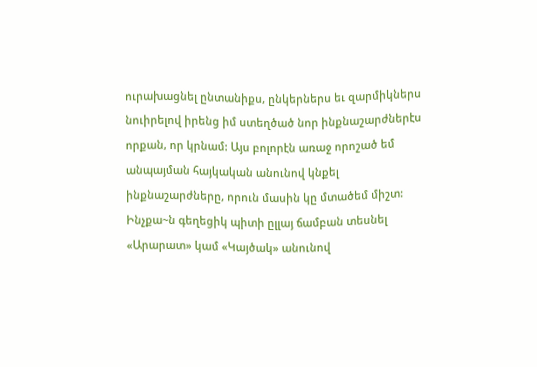ուրախացնել ընտանիքս, ընկերներս եւ զարմիկներս նուիրելով իրենց իմ ստեղծած նոր ինքնաշարժներէս որքան, որ կրնամ: Այս բոլորէն առաջ որոշած եմ անպայման հայկական անունով կնքել ինքնաշարժները, որուն մասին կը մտածեմ միշտ: Ինչքա~ն գեղեցիկ պիտի ըլլայ ճամբան տեսնել «Արարատ» կամ «Կայծակ» անունով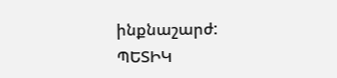ինքնաշարժ:
ՊԵՏԻԿ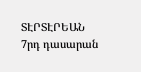ՏԷՐՏԷՐԵԱՆ
7րդ դասարան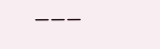———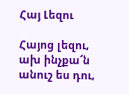Հայ Լեզու

Հայոց լեզու, ախ ինչքա՜ն
անուշ ես դու,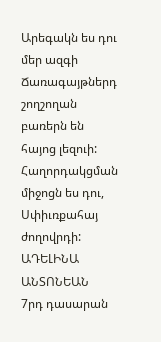Արեգակն ես դու մեր ազգի
Ճառագայթներդ շողշողան
բառերն են հայոց լեզուի:
Հաղորդակցման միջոցն ես դու,
Սփիւռքահայ ժողովրդի:
ԱԴԵԼԻՆԱ ԱՆՏՈՆԵԱՆ
7րդ դասարան